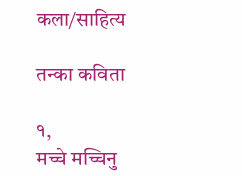कला/साहित्य

तन्का कविता

१,
मच्चे मच्चिनु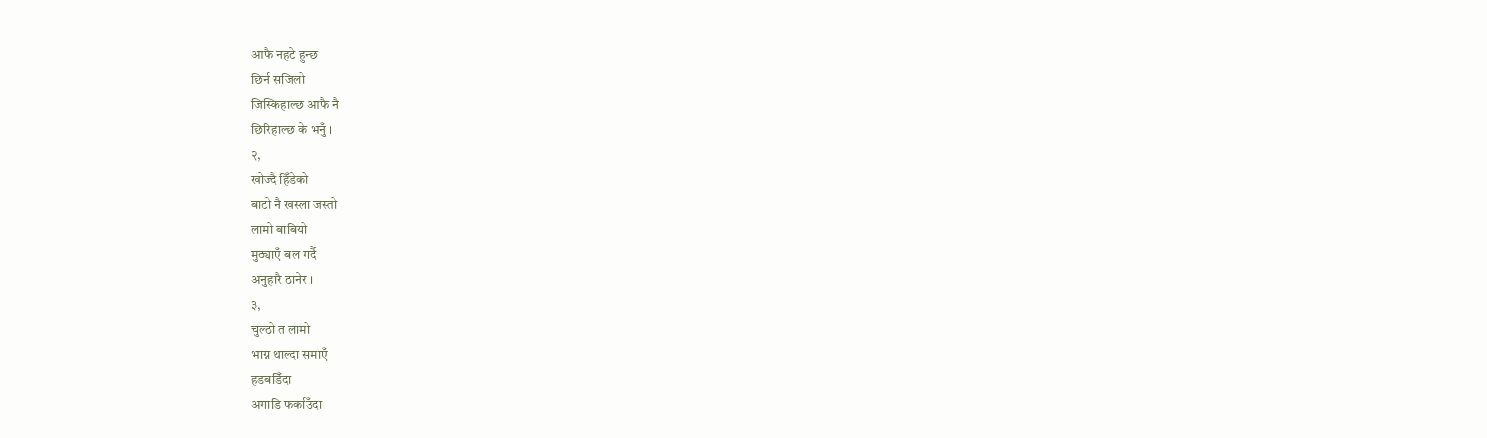आफै नहटे हुन्छ
छिर्न सजिलो
जिस्किहाल्छ आफै नै
छिरिहाल्छ के भनुँ ।
२,
खोज्दै हिँडेको
बाटो नै खस्ला जस्तो
लामो बाबियो
मुठ्याएँ बल गर्दै
अनुहारै ठानेर ।
३,
चुल्ठो त लामो
भाग्न थाल्दा समाएँ
हडबडिँदा
अगाडि फर्काउँदा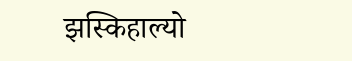झस्किहाल्यो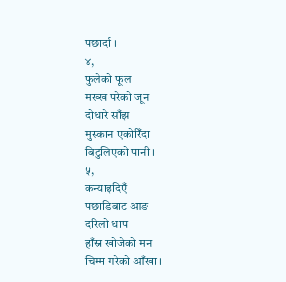पछार्दा ।
४,
फुलेको फूल
मख्ख परेको जून
दोधारे साँझ
मुस्कान एकोरिँदा
बिटुलिएको पानी ।
५,
कन्याइदिएँ
पछाडिबाट आङ
दरिलो धाप
हाँस्न खोजेको मन
चिम्म गरेको आँखा ।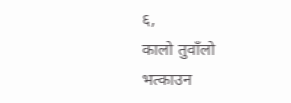६,
कालो तुवाँलो
भत्काउन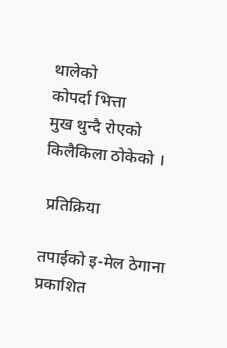थालेको
कोपर्दा भित्ता
मुख थुन्दै रोएको
किलैकिला ठोकेको ।

 प्रतिक्रिया

तपाईको इ-मेल ठेगाना प्रकाशित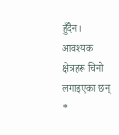हुँदैन। आवश्यक क्षेत्रहरू चिनो लगाइएका छन् *